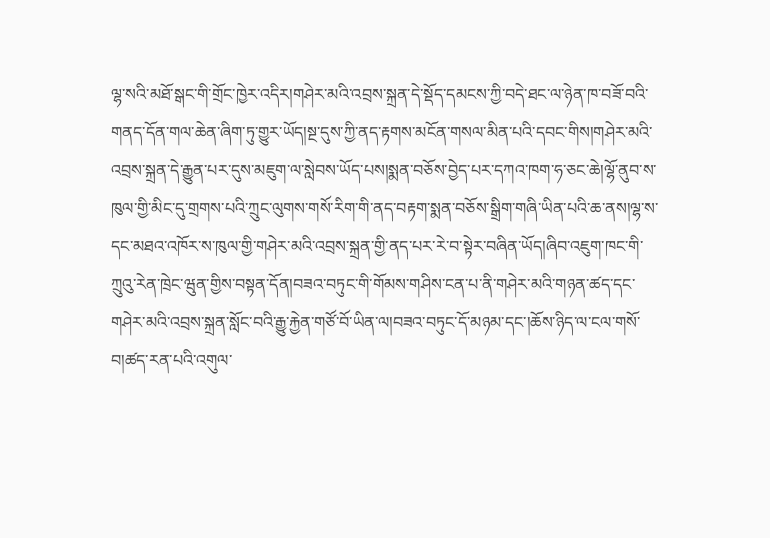ལྷ་སའི་མཐོ་སྒང་གི་གྲོང་ཁྱེར་འདིར།གཤེར་མའི་འབྲས་སྐྲན་དེ་སྡོད་དམངས་ཀྱི་བདེ་ཐང་ལ་ཉེན་ཁ་བཟོ་བའི་གནད་དོན་གལ་ཆེན་ཞིག་ཏུ་གྱུར་ཡོད།སྔ་དུས་ཀྱི་ནད་རྟགས་མངོན་གསལ་མིན་པའི་དབང་གིས།གཤེར་མའི་འབྲས་སྐྲན་དེ་རྒྱུན་པར་དུས་མཇུག་ལ་སླེབས་ཡོད་པས།སྨན་བཅོས་བྱེད་པར་དཀའ་ཁག་ཧ་ཅང་ཆེ།ལྷོ་ནུབ་ས་ཁུལ་གྱི་མིང་དུ་གྲགས་པའི་ཀྲུང་ལུགས་གསོ་རིག་གི་ནད་བརྟག་སྨན་བཅོས་སྒྲིག་གཞི་ཡིན་པའི་ཆ་ནས།ལྷ་ས་དང་མཐའ་འཁོར་ས་ཁུལ་གྱི་གཤེར་མའི་འབྲས་སྐྲན་གྱི་ནད་པར་རེ་བ་སྟེར་བཞིན་ཡོད།ཞིབ་འཇུག་ཁང་གི་ཀྲུའུ་རེན་ཁྲེང་ཝུན་གྱིས་བསྟན་དོན།བཟའ་བཏུང་གི་གོམས་གཤིས་ངན་པ་ནི་གཤེར་མའི་གཉན་ཚད་དང་གཤེར་མའི་འབྲས་སྐྲན་སློང་བའི་རྒྱུ་རྐྱེན་གཙོ་བོ་ཡིན་ལ།བཟའ་བཏུང་དོ་མཉམ་དང་།ཆོས་ཉིད་ལ་ངལ་གསོ་བ།ཚད་རན་པའི་འགུལ་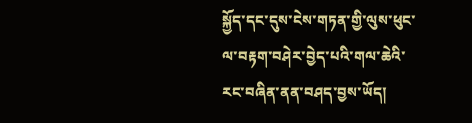སྐྱོད་དང་དུས་ངེས་གཏན་གྱི་ལུས་ཕུང་ལ་བརྟག་བཤེར་བྱེད་པའི་གལ་ཆེའི་རང་བཞིན་ནན་བཤད་བྱས་ཡོད།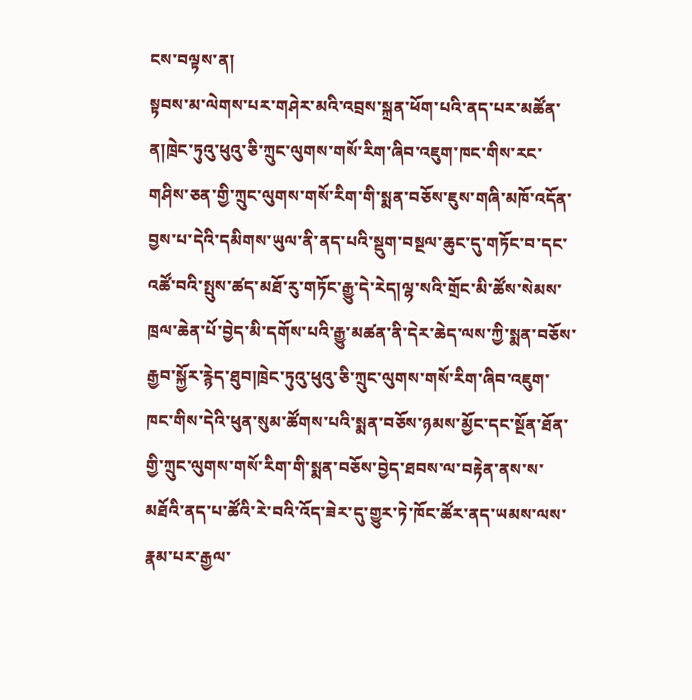ངས་བལྟས་ན།
སྟབས་མ་ལེགས་པར་གཤེར་མའི་འབྲས་སྐྲན་ཕོག་པའི་ནད་པར་མཚོན་ན།ཁྲེང་ཏུའུ་ཕུའུ་ཅི་ཀྲུང་ལུགས་གསོ་རིག་ཞིབ་འཇུག་ཁང་གིས་རང་གཤིས་ཅན་གྱི་ཀྲུང་ལུགས་གསོ་རིག་གི་སྨན་བཅོས་ཇུས་གཞི་མཁོ་འདོན་བྱས་པ་དེའི་དམིགས་ཡུལ་ནི་ནད་པའི་སྡུག་བསྔལ་ཆུང་དུ་གཏོང་བ་དང་འཚོ་བའི་སྤུས་ཚད་མཐོ་རུ་གཏོང་རྒྱུ་དེ་རེད།ལྷ་སའི་གྲོང་མི་ཚོས་སེམས་ཁྲལ་ཆེན་པོ་བྱེད་མི་དགོས་པའི་རྒྱུ་མཚན་ནི་དེར་ཆེད་ལས་ཀྱི་སྨན་བཅོས་རྒྱབ་སྐྱོར་རྙེད་ཐུབ།ཁྲེང་ཏུའུ་ཕུའུ་ཅི་ཀྲུང་ལུགས་གསོ་རིག་ཞིབ་འཇུག་ཁང་གིས་དེའི་ཕུན་སུམ་ཚོགས་པའི་སྨན་བཅོས་ཉམས་མྱོང་དང་སྔོན་ཐོན་གྱི་ཀྲུང་ལུགས་གསོ་རིག་གི་སྨན་བཅོས་བྱེད་ཐབས་ལ་བརྟེན་ནས་ས་མཐོའི་ནད་པ་ཚོའི་རེ་བའི་འོད་ཟེར་དུ་གྱུར་ཏེ་ཁོང་ཚོར་ནད་ཡམས་ལས་རྣམ་པར་རྒྱལ་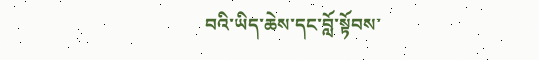བའི་ཡིད་ཆེས་དང་བློ་སྟོབས་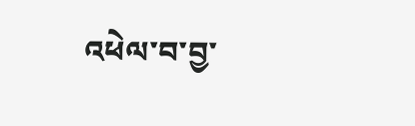འཕེལ་བ་བྱ་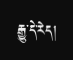རྒྱུ་དེ་རེད།